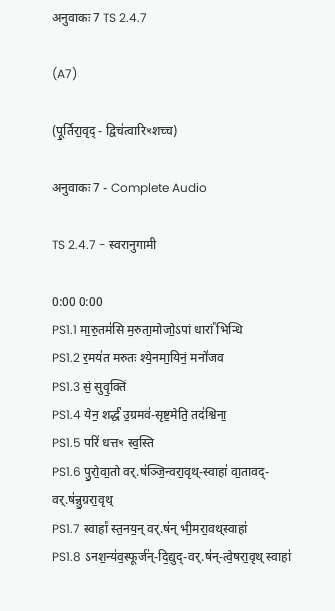अनुवाकः 7 TS 2.4.7

(A7)

(पू॒र्तिरा॒वृद् - द्विच॑त्वारिꣳशच्च)

अनुवाकः 7 - Complete Audio

TS 2.4.7 - स्वरानुगामी

0:00 0:00
PS1.1 मा॒रु॒तम॑सि म॒रुता॒मोजो॒ऽपां धारां᳚ भिन्धि
PS1.2 र॒मय॑त मरुतः श्ये॒नमा॒यिनं॒ मनो॑जव
PS1.3 सं॒ सुवृ॒क्तिं
PS1.4 येन॒ शर्द्ध॑ उ॒ग्रमव॑-सृष्ट॒मेति॒ तद॑श्विना॒
PS1.5 परि॑ धत्तꣳ स्व॒स्ति
PS1.6 पु॒रो॒वा॒तो वर्.ष॑ञ्जि॒न्वरा॒वृथ्-स्वाहा॑ वा॒तावद्- वर्.ष॑न्नु॒ग्ररा॒वृथ्
PS1.7 स्वाहा᳚ स्त॒नय॒न् वर्.ष॑न् भी॒मरा॒वथ्‌स्वाहा॑
PS1.8 ऽनश॒न्य॑व॒स्फूर्ज॑न्-दि॒द्युद्-वर्.ष॑न्-त्वे॒षरा॒वृथ् स्वाहा॑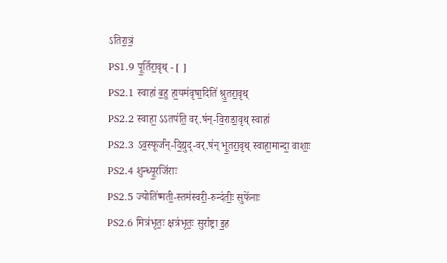ऽतिरा॒त्रं॒
PS1.9 पू॒र्तिरा॒वृथ् - [ ]
PS2.1 स्वाहा॑ ब॒हु हा॒यम॑वृषा॒दिति॑ श्रु॒तरा॒वृथ्
PS2.2 स्वाहा॒ ऽऽतप॑ति॒ वर्.ष॑न्-वि॒राडा॒वृथ् स्वाहा॑
PS2.3 ऽव॒स्फूर्ज॑न्-दि॒द्युद्-वर्.ष॑न् भू॒तरा॒वृथ् स्वाहा॒मान्दा॒ वाशाः॒
PS2.4 शुन्ध्यू॒रजि॑राः
PS2.5 ज्योति॑ष्मती॒-स्तम॑स्वरी॒-रुन्द॑तीः॒ सुफे॑नाः
PS2.6 मित्र॑भृतः॒ क्षत्र॑भृतः॒ सुरा᳚ष्ट्रा इ॒ह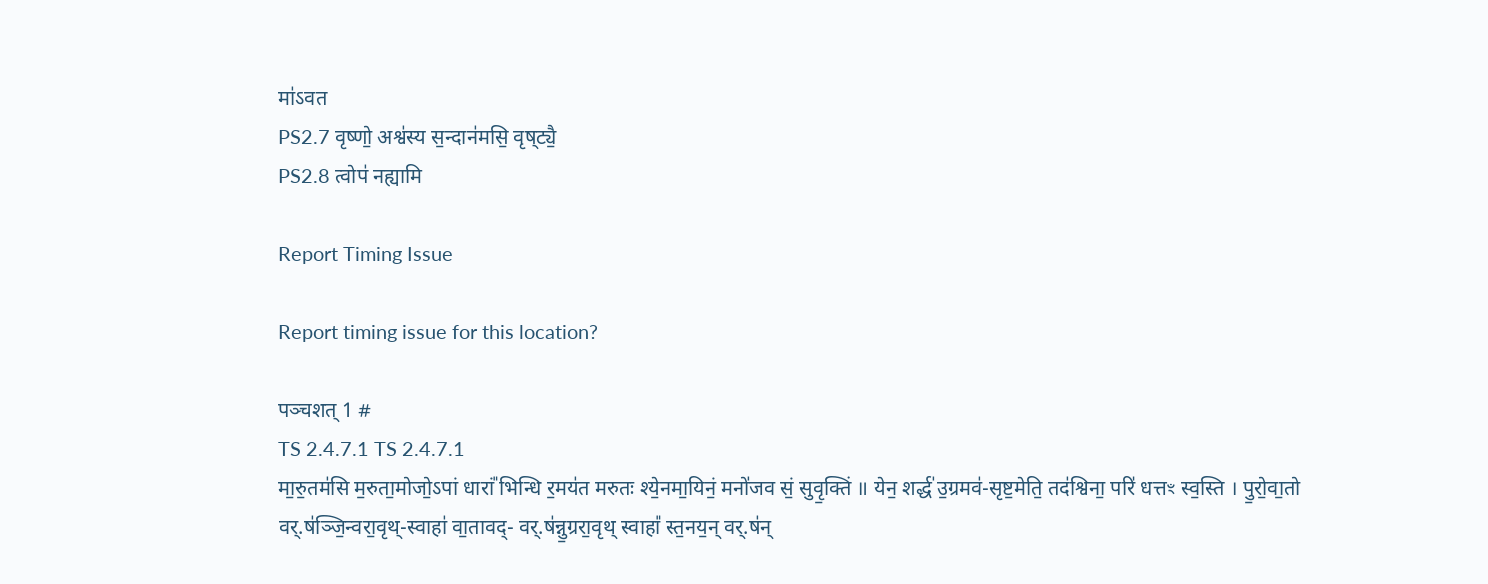मा॑ऽवत
PS2.7 वृष्णो॒ अश्व॑स्य स॒न्दान॑मसि॒ वृष्‌ट्यै॒
PS2.8 त्वोप॑ नह्यामि

Report Timing Issue

Report timing issue for this location?

पञ्चशत् 1 #
TS 2.4.7.1 TS 2.4.7.1
मा॒रु॒तम॑सि म॒रुता॒मोजो॒ऽपां धारां᳚ भिन्धि र॒मय॑त मरुतः श्ये॒नमा॒यिनं॒ मनो॑जव सं॒ सुवृ॒क्तिं ॥ येन॒ शर्द्ध॑ उ॒ग्रमव॑-सृष्ट॒मेति॒ तद॑श्विना॒ परि॑ धत्तꣳ स्व॒स्ति । पु॒रो॒वा॒तो वर्.ष॑ञ्जि॒न्वरा॒वृथ्-स्वाहा॑ वा॒तावद्- वर्.ष॑न्नु॒ग्ररा॒वृथ् स्वाहा᳚ स्त॒नय॒न् वर्.ष॑न्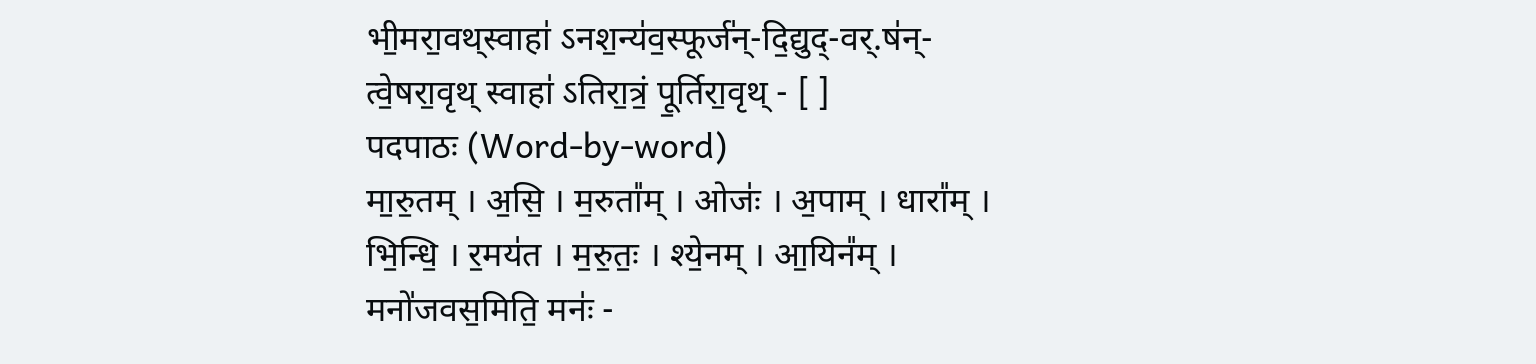भी॒मरा॒वथ्‌स्वाहा॑ ऽनश॒न्य॑व॒स्फूर्ज॑न्-दि॒द्युद्-वर्.ष॑न्-त्वे॒षरा॒वृथ् स्वाहा॑ ऽतिरा॒त्रं॒ पू॒र्तिरा॒वृथ् - [ ]
पदपाठः (Word-by-word)
मा॒रु॒तम् । अ॒सि॒ । म॒रुता᳚म् । ओजः॑ । अ॒पाम् । धारा᳚म् । भि॒न्धि॒ । र॒मय॑त । म॒रु॒तः॒ । श्ये॒नम् । आ॒यिन᳚म् । मनो॑जवस॒मिति॒ मनः॑ -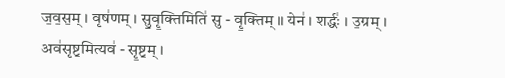ज॒व॒स॒म् । वृष॑णम् । सु॒वृ॒क्तिमिति॑ सु - वृ॒क्तिम् ॥ येन॑ । शर्द्धः॑ । उ॒ग्रम् । अव॑सृष्ट॒मित्यव॑ - सृ॒ष्ट॒म् ।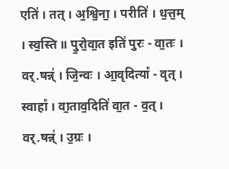एति॑ । तत् । अ॒श्वि॒ना॒ । परीति॑ । ध॒त्त॒म् । स्व॒स्ति ॥ पु॒रो॒वा॒त इति॑ पुरः - वा॒तः । वर्.षन्न्॑ । जि॒न्वः । आ॒वृदित्या᳚ - वृत् । स्वाहा᳚ । वा॒ताव॒दिति॑ वा॒त - व॒त् । वर्.षन्न्॑ । उ॒ग्रः ।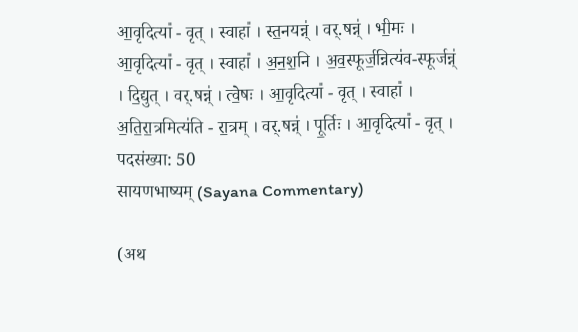आ॒वृदित्या᳚ - वृत् । स्वाहा᳚ । स्त॒नयन्न्॑ । वर्.षन्न्॑ । भी॒मः । आ॒वृदित्या᳚ - वृत् । स्वाहा᳚ । अ॒न॒श॒नि । अ॒व॒स्फूर्ज॒न्नित्य॑व-स्फूर्जन्न्॑ । दि॒द्युत् । वर्.षन्न्॑ । त्वे॒षः । आ॒वृदित्या᳚ - वृत् । स्वाहा᳚ । अ॒ति॒रा॒त्रमित्य॑ति - रा॒त्रम् । वर्.षन्न्॑ । पू॒र्तिः । आ॒वृदित्या᳚ - वृत् ।
पदसंख्या: 50
सायणभाष्यम् (Sayana Commentary)

(अथ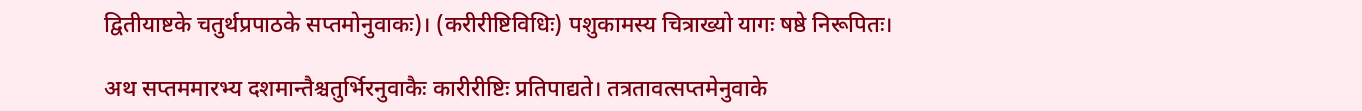द्वितीयाष्टके चतुर्थप्रपाठके सप्तमोनुवाकः)। (करीरीष्टिविधिः) पशुकामस्य चित्राख्यो यागः षष्ठे निरूपितः।

अथ सप्तममारभ्य दशमान्तैश्चतुर्भिरनुवाकैः कारीरीष्टिः प्रतिपाद्यते। तत्रतावत्सप्तमेनुवाके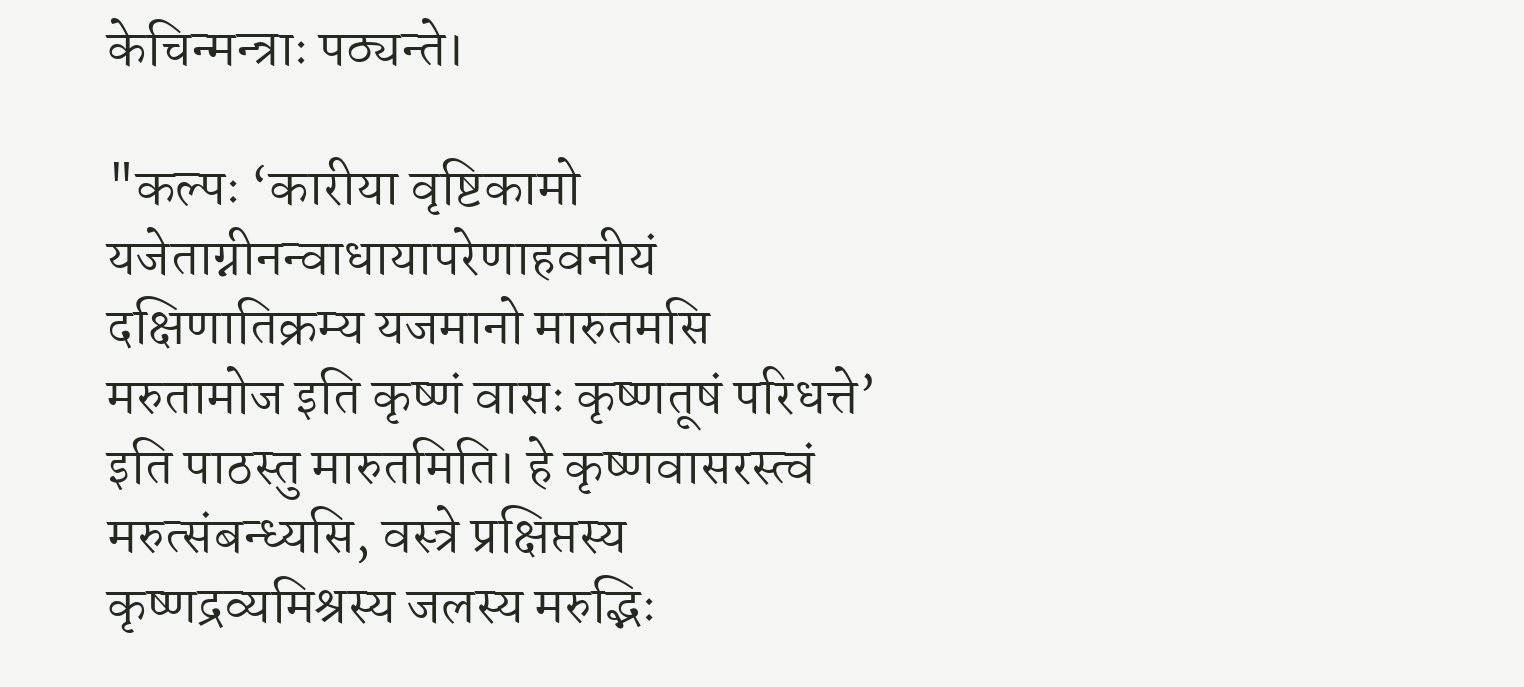केचिन्मन्त्राः पठ्यन्ते।

"कल्पः ‘कारीया वृष्टिकामो यजेताग्नीनन्वाधायापरेणाहवनीयं दक्षिणातिक्रम्य यजमानो मारुतमसि मरुतामोज इति कृष्णं वासः कृष्णतूषं परिधत्ते’ इति पाठस्तु मारुतमिति। हे कृष्णवासरस्त्वं मरुत्संबन्ध्यसि, वस्त्रे प्रक्षिप्तस्य कृष्णद्रव्यमिश्रस्य जलस्य मरुद्भिः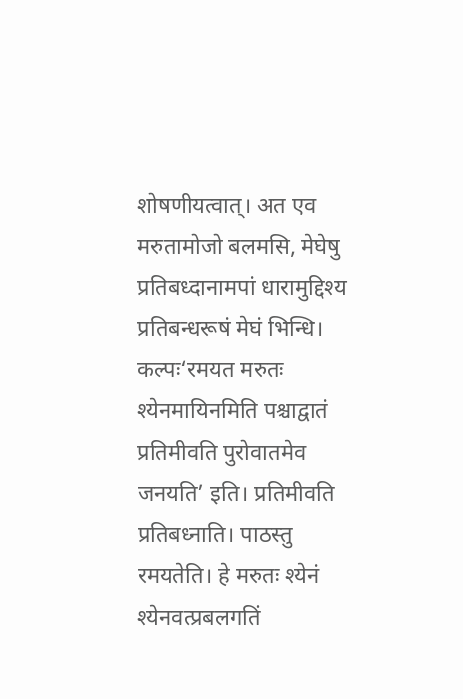शोषणीयत्वात्। अत एव मरुतामोजो बलमसि, मेघेषु प्रतिबध्दानामपां धारामुद्दिश्य प्रतिबन्धरूषं मेघं भिन्धि। कल्पः‘रमयत मरुतः श्येनमायिनमिति पश्चाद्वातं प्रतिमीवति पुरोवातमेव जनयति’ इति। प्रतिमीवति प्रतिबध्नाति। पाठस्तु रमयतेति। हे मरुतः श्येनं श्येनवत्प्रबलगतिं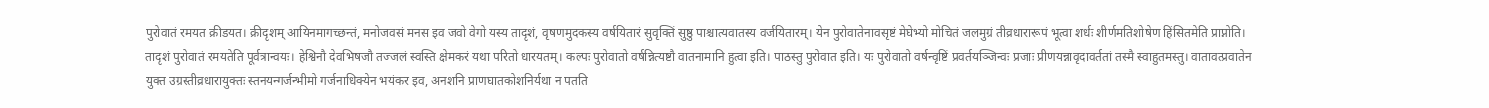पुरोवातं रमयत क्रीडयत। क्रीदृशम् आयिनमागच्छन्तं, मनोजवसं मनस इव जवो वेगो यस्य तादृशं, वृषणमुदकस्य वर्षयितारं सुवृक्तिं सुष्ठु पाश्चात्यवातस्य वर्जयितारम्। येन पुरोवातेनावसृष्टं मेघेभ्यो मोचितं जलमुग्रं तीव्रधारारूपं भूत्वा शर्धः शीर्णमतिशोषेण हिंसितमेति प्राप्नोति। तादृशं पुरोवातं रमयतेति पूर्वत्रान्वयः। हेश्विनौ देवभिषजौ तज्जलं स्वस्ति क्षेमकरं यथा परितो धारयतम्। कल्पः पुरोवातो वर्षन्नित्यष्टौ वातनामानि हुत्वा इति। पाठस्तु पुरोवात इति। यः पुरोवातो वर्षन्वृष्टिं प्रवर्तयञ्जिन्वः प्रजाः प्रीणयन्नावृदावर्ततां तस्मै स्वाहुतमस्तु। वातावत्प्रवातेन युक्त उग्रस्तीव्रधारायुक्तः स्तनयन्गर्जन्भीमो गर्जनाधिक्येन भयंकर इव, अनशनि प्राणघातकोशनिर्यथा न पतति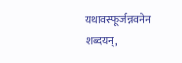यथावस्फूर्जन्नवनेन शब्दयन्,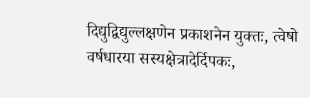दिद्युद्विद्युल्लक्षणेन प्रकाशनेन युक्तः, त्वेषो वर्षधारया सस्यक्षेत्रादेर्दिपकः,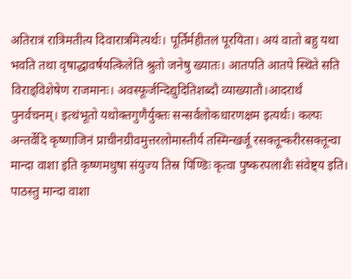अतिरात्रं रात्रिमतीत्य दिवारात्रमित्यर्थः। पूर्तिर्महीतलं पूरयिता। अयं वातो बहु यथा भवति तथा वृषाद्धावर्षयत्किलेति श्रुतो जनेषु ख्यातः। आतपति आतपे स्थिते सति विराड्विशेषेण राजमानः। अवस्फूर्जन्दिद्युदितिशब्दौ व्याख्यातौ।आदरार्थं पुनर्वचनम्। इत्थंभूतो यथोक्तगुणैर्युक्तः सन्सर्वलोकधारणक्षम इत्यर्थः। कल्पः अन्तर्वेदि कृष्णाजिनं प्राचीनग्रीवमुत्तरलोमास्तीर्य तस्मिन्खर्जू रसक्तून्करीरसक्तून्वा मान्दा वाशा इति कृष्णमधुषा संयुज्य तिस्र पिण्डिः कृत्वा पुष्करपलाशैः संवेष्ट्य इति। पाठस्तु मान्दा वाशा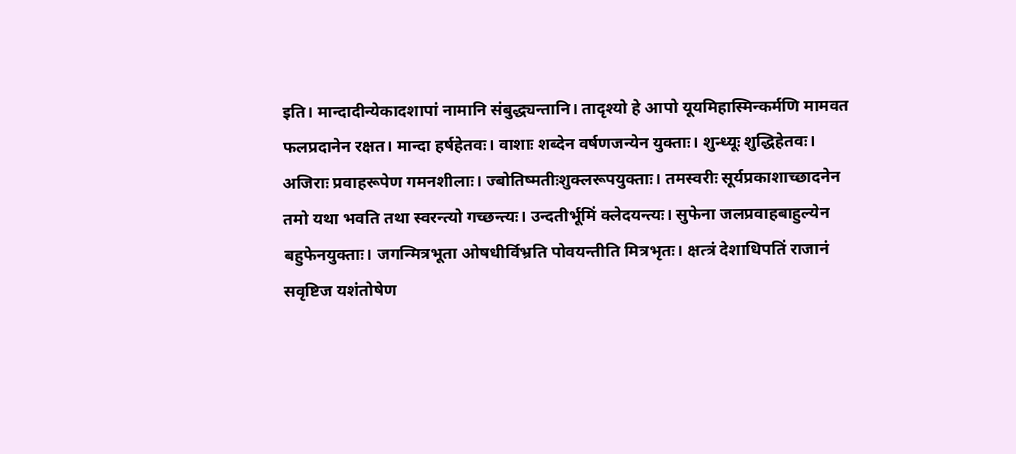इति। मान्दादीन्येकादशापां नामानि संबुद्ध्यन्तानि। तादृश्यो हे आपो यूयमिहास्मिन्कर्मणि मामवत फलप्रदानेन रक्षत। मान्दा हर्षहेतवः। वाशाः शब्देन वर्षणजन्येन युक्ताः। शुन्ध्यूः शुद्धिहेतवः। अजिराः प्रवाहरूपेण गमनशीलाः। ज्बोतिष्मतीःशुक्लरूपयुक्ताः। तमस्वरीः सूर्यप्रकाशाच्छादनेन तमो यथा भवति तथा स्वरन्त्यो गच्छन्त्यः। उन्दतीर्भूमिं क्लेदयन्त्यः। सुफेना जलप्रवाहबाहुल्येन बहुफेनयुक्ताः। जगन्मित्रभूता ओषधीर्विभ्रति पोवयन्तीति मित्रभृतः। क्षत्त्रं देशाधिपतिं राजानं सवृष्टिज यशंतोषेण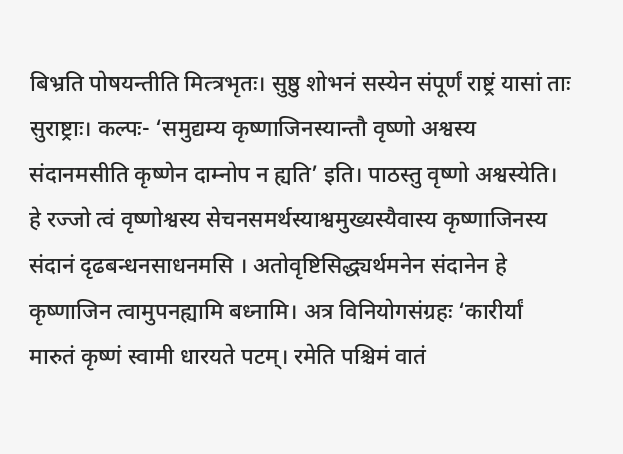बिभ्रति पोषयन्तीति मित्त्रभृतः। सुष्ठु शोभनं सस्येन संपूर्णं राष्ट्रं यासां ताः सुराष्ट्राः। कल्पः- ‘समुद्यम्य कृष्णाजिनस्यान्तौ वृष्णो अश्वस्य संदानमसीति कृष्णेन दाम्नोप न ह्यति’ इति। पाठस्तु वृष्णो अश्वस्येति। हे रज्जो त्वं वृष्णोश्वस्य सेचनसमर्थस्याश्वमुख्यस्यैवास्य कृष्णाजिनस्य संदानं दृढबन्धनसाधनमसि । अतोवृष्टिसिद्ध्यर्थमनेन संदानेन हे कृष्णाजिन त्वामुपनह्यामि बध्नामि। अत्र विनियोगसंग्रहः ‘कारीर्यां मारुतं कृष्णं स्वामी धारयते पटम्। रमेति पश्चिमं वातं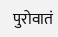पुरोवातं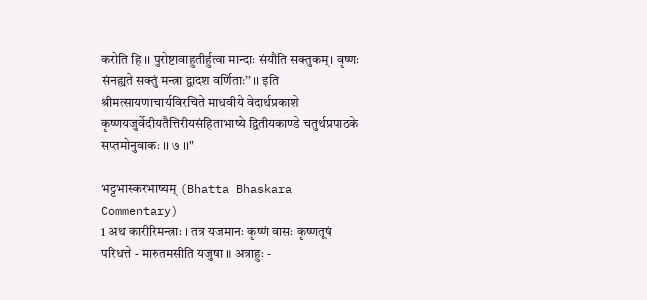करोति हि ।। पुरोष्टावाहुतीर्हुत्वा मान्दाः संयौति सक्तुकम्। वृष्णः संनह्यते सक्तुं मन्त्रा द्वादश वर्णिताः’’ ।। इति श्रीमत्सायणाचार्यविरचिते माधवीये वेदार्थप्रकाशे कृष्णयजुर्वेदीयतैत्तिरीयसंहिताभाष्ये द्वितीयकाण्डे चतुर्थप्रपाठके सप्तमोनुवाकः ।। ७ ।।"

भट्टभास्करभाष्यम् (Bhatta Bhaskara Commentary)
1 अथ कारीरिमन्त्राः । तत्र यजमानः कृष्णं वासः कृष्णतूषं परिधत्ते - मारुतमसीति यजुषा ॥ अत्राहुः -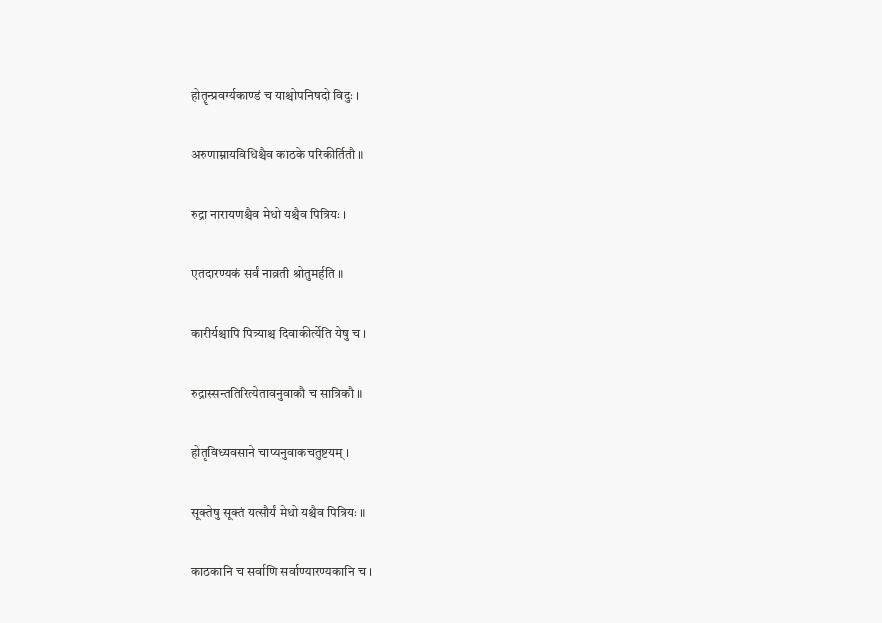होतॄन्प्रवर्ग्यकाण्डं च याश्चोपनिषदो विदुः ।

अरुणाम्नायविधिश्चैव काठके परिकीर्तितौ ॥

रुद्रा नारायणश्चैव मेधो यश्चैव पित्रियः ।

एतदारण्यकं सर्वं नाव्रती श्रोतुमर्हति ॥

कारीर्यश्चापि पित्र्याश्च दिवाकीर्त्येति येषु च ।

रुद्रास्सन्ततिरित्येतावनुवाकौ च सात्रिकौ ॥

होतृविध्यवसाने चाप्यनुवाकचतुष्टयम् ।

सूक्तेषु सूक्तं यत्सौर्यं मेधो यश्चैव पित्रियः ॥

काठकानि च सर्वाणि सर्वाण्यारण्यकानि च ।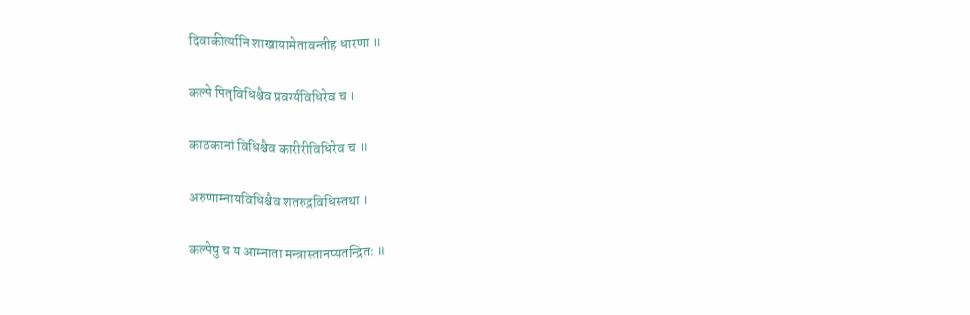दिवाकीर्त्यानि शाखायामेतावन्तीह धारणा ॥

कल्पे पितृविधिश्चैव प्रवर्ग्यविधिरेव च ।

काठकानां विधिश्चैव कारीरीविधिरेव च ॥

अरुणाम्नायविधिश्चैव शतरुद्रविधिस्तथा ।

कल्पेषु च य आम्नाता मन्त्रास्तानप्यतन्द्रितः ॥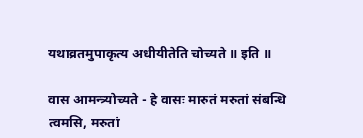यथाव्रतमुपाकृत्य अधीयीतेति चोच्यते ॥ इति ॥

वास आमन्त्र्योच्यते - हे वासः मारुतं मरुतां संबन्धि त्वमसि, मरुतां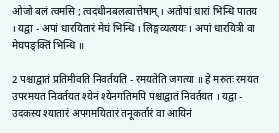ओजो बलं त्वमसि ; त्वदधीनबलत्वात्तेषाम् । अतोपां धारां भिन्धि पातय । यद्वा - अपां धारयितारं मेघं भिन्धि । लिङ्गव्यत्ययः । अपां धारयित्री वा मेघपङ्क्तिं भिन्धि ॥

2 पश्चाद्वातं प्रतिमीवति निवर्तयति - रमयतेति जगत्या ॥ हे मरुतः रमयत उपरमयत निवर्तयत श्येनं श्येनगतिमपि पश्चाद्वातं निवर्तयत । यद्वा - उदकस्य श्यातारं अपगमयितारं तनूकर्तारं वा आयिनं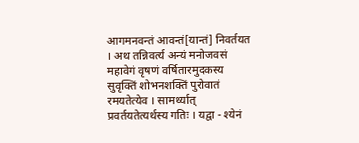आगमनवन्तं आवन्तं[यान्तं] निवर्तयत । अथ तन्निवर्त्य अन्यं मनोजवसं महावेगं वृषणं वर्षितारमुदकस्य सुवृक्तिं शोभनशक्तिं पुरोवातं रमयतेत्येव । सामर्थ्यात् प्रवर्तयतेत्यर्थस्य गतिः । यद्वा - श्येनं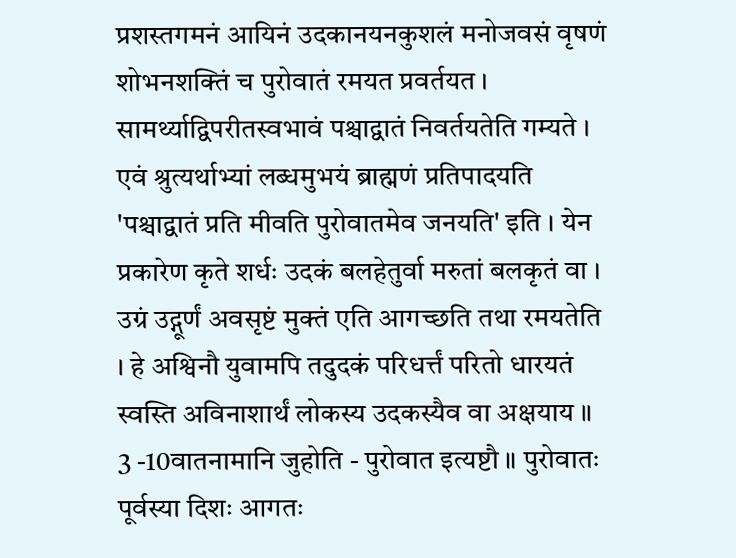प्रशस्तगमनं आयिनं उदकानयनकुशलं मनोजवसं वृषणं शोभनशक्तिं च पुरोवातं रमयत प्रवर्तयत । सामर्थ्याद्विपरीतस्वभावं पश्चाद्वातं निवर्तयतेति गम्यते । एवं श्रुत्यर्थाभ्यां लब्धमुभयं ब्राह्मणं प्रतिपादयति 'पश्चाद्वातं प्रति मीवति पुरोवातमेव जनयति' इति । येन प्रकारेण कृते शर्धः उदकं बलहेतुर्वा मरुतां बलकृतं वा । उग्रं उद्गूर्णं अवसृष्टं मुक्तं एति आगच्छति तथा रमयतेति । हे अश्विनौ युवामपि तदुदकं परिधर्त्तं परितो धारयतं स्वस्ति अविनाशार्थं लोकस्य उदकस्यैव वा अक्षयाय ॥
3 -10वातनामानि जुहोति - पुरोवात इत्यष्टौ ॥ पुरोवातः पूर्वस्या दिशः आगतः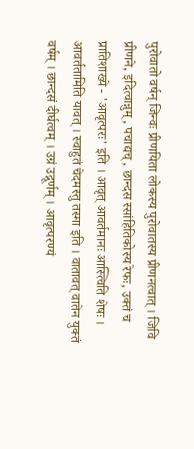पुरोवातो वर्षन् जिन्वः प्रीणयिता लोकस्य पुरोवातस्य प्रीणनत्वात् । जिवि प्रीणने, इदित्वान्नुम्, पचाद्यच्, छान्दस स्सांहितिकोस्य रेफः, उक्तं च प्रातिशाख्ये - 'आवृत्परः' इति । आवृत् आवर्तमानः आस्त्विति शेषः । आवर्ततामिति यावत् । स्वाहुतं चेदमस्तु तस्मा इति । वातावत् वातेन युक्तं वर्षम् । छान्दसं दीर्घत्वम् । उग्रं उद्गूर्णम् । आवृत्परण्यं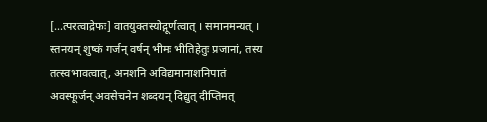[...त्परत्वाद्रेफः] वातयुक्तस्योद्गूर्णत्वात् । समानमन्यत् । स्तनयन् शुष्कं गर्जन् वर्षन् भीमः भीतिहेतुः प्रजानां, तस्य तत्स्वभावत्वात्, अनशनि अविद्यमानाशनिपातं अवस्फूर्जन् अवसेचनेन शब्दयन् दिद्युत् दीप्तिमत्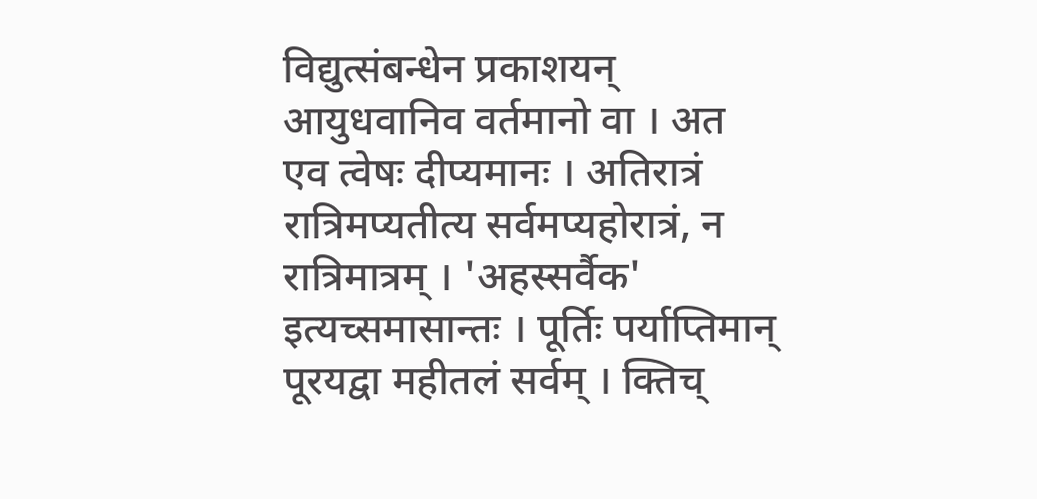विद्युत्संबन्धेन प्रकाशयन् आयुधवानिव वर्तमानो वा । अत एव त्वेषः दीप्यमानः । अतिरात्रं रात्रिमप्यतीत्य सर्वमप्यहोरात्रं, न रात्रिमात्रम् । 'अहस्सर्वैक' इत्यच्समासान्तः । पूर्तिः पर्याप्तिमान् पूरयद्वा महीतलं सर्वम् । क्तिच्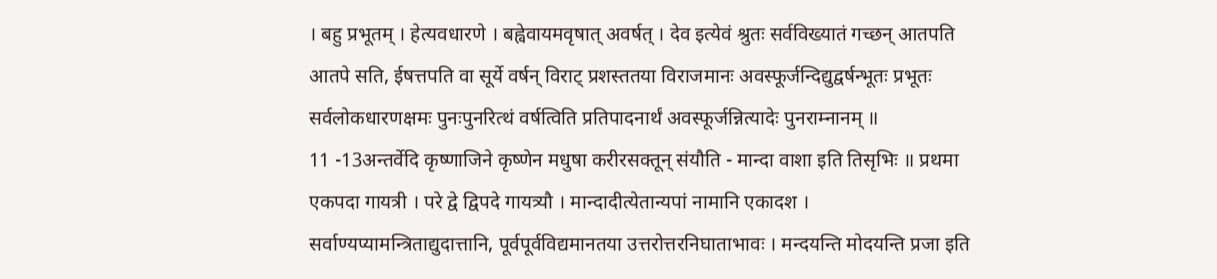। बहु प्रभूतम् । हेत्यवधारणे । बह्वेवायमवृषात् अवर्षत् । देव इत्येवं श्रुतः सर्वविख्यातं गच्छन् आतपति आतपे सति, ईषत्तपति वा सूर्ये वर्षन् विराट् प्रशस्ततया विराजमानः अवस्फूर्जन्दिद्युद्वर्षन्भूतः प्रभूतः सर्वलोकधारणक्षमः पुनःपुनरित्थं वर्षत्विति प्रतिपादनार्थं अवस्फूर्जन्नित्यादेः पुनराम्नानम् ॥
11 -13अन्तर्वेदि कृष्णाजिने कृष्णेन मधुषा करीरसक्तून् संयौति - मान्दा वाशा इति तिसृभिः ॥ प्रथमा एकपदा गायत्री । परे द्वे द्विपदे गायत्र्यौ । मान्दादीत्येतान्यपां नामानि एकादश । सर्वाण्यप्यामन्त्रिताद्युदात्तानि, पूर्वपूर्वविद्यमानतया उत्तरोत्तरनिघाताभावः । मन्दयन्ति मोदयन्ति प्रजा इति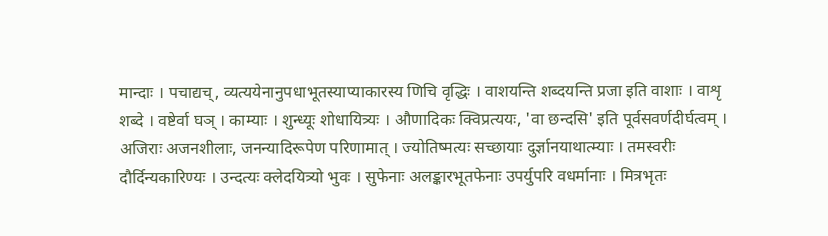मान्दाः । पचाद्यच्, व्यत्ययेनानुपधाभूतस्याप्याकारस्य णिचि वृद्धिः । वाशयन्ति शब्दयन्ति प्रजा इति वाशाः । वाशृ शब्दे । वष्टेर्वा घञ् । काम्याः । शुन्ध्यूः शोधायित्र्यः । औणादिकः क्विप्रत्ययः, 'वा छन्दसि' इति पूर्वसवर्णदीर्घत्वम् । अजिराः अजनशीलाः, जनन्यादिरूपेण परिणामात् । ज्योतिष्मत्यः सच्छायाः दुर्ज्ञानयाथात्म्याः । तमस्वरीः दौर्दिन्यकारिण्यः । उन्दत्यः क्लेदयित्र्यो भुवः । सुफेनाः अलङ्कारभूतफेनाः उपर्युपरि वधर्मानाः । मित्रभृतः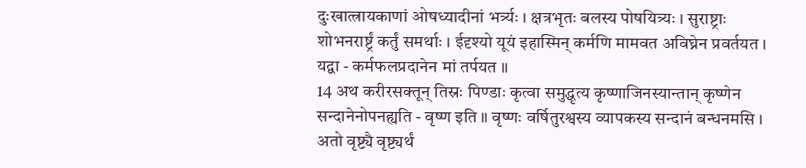दुःखात्त्रायकाणां ओषध्यादीनां भर्त्र्यः । क्षत्रभृतः बलस्य पोषयित्र्यः । सुराष्ट्राः शोभनरार्ष्ट्रं कर्तुं समर्थाः । ईदृश्यो यूयं इहास्मिन् कर्मणि मामवत अविघ्नेन प्रवर्तयत । यद्वा - कर्मफलप्रदानेन मां तर्पयत ॥
14 अथ करीरसक्तून् तिस्रः पिण्डाः कृत्वा समुद्धृत्य कृष्णाजिनस्यान्तान् कृष्णेन सन्दानेनोपनह्यति - वृष्ण इति ॥ वृष्णः वर्षितुरश्वस्य व्यापकस्य सन्दानं बन्धनमसि । अतो वृष्ट्यै वृष्ट्यर्थं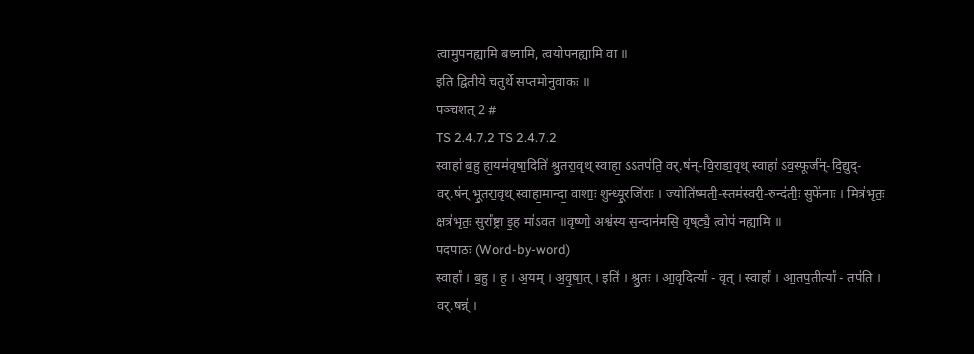त्वामुपनह्यामि बध्नामि, त्वयोपनह्यामि वा ॥
इति द्वितीये चतुर्थे सप्तमोनुवाकः ॥
पञ्चशत् 2 #
TS 2.4.7.2 TS 2.4.7.2
स्वाहा॑ ब॒हु हा॒यम॑वृषा॒दिति॑ श्रु॒तरा॒वृथ् स्वाहा॒ ऽऽतप॑ति॒ वर्.ष॑न्-वि॒राडा॒वृथ् स्वाहा॑ ऽव॒स्फूर्ज॑न्-दि॒द्युद्-वर्.ष॑न् भू॒तरा॒वृथ् स्वाहा॒मान्दा॒ वाशाः॒ शुन्ध्यू॒रजि॑राः । ज्योति॑ष्मती॒-स्तम॑स्वरी॒-रुन्द॑तीः॒ सुफे॑नाः । मित्र॑भृतः॒ क्षत्र॑भृतः॒ सुरा᳚ष्ट्रा इ॒ह मा॑ऽवत ॥वृष्णो॒ अश्व॑स्य स॒न्दान॑मसि॒ वृष्‌ट्यै॒ त्वोप॑ नह्यामि ॥
पदपाठः (Word-by-word)
स्वाहा᳚ । ब॒हु । ह॒ । अ॒यम् । अ॒वृ॒षा॒त् । इति॑ । श्रु॒तः । आ॒वृदित्या᳚ - वृत् । स्वाहा᳚ । आ॒तप॒तीत्या᳚ - तप॑ति । वर्.षन्न्॑ ।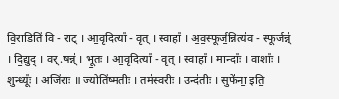वि॒राडिति॑ वि - राट् । आ॒वृदित्या᳚ - वृत् । स्वाहा᳚ । अ॒व॒स्फूर्ज॒न्नित्य॑व - स्फूर्जन्न्॑ । दि॒द्युद् । वर्.षन्न्॑ । भू॒तः । आ॒वृदित्या᳚ - वृत् । स्वाहा᳚ । मान्दाः᳚ । वाशाः᳚ । शुन्ध्यूः᳚ । अजि॑राः ॥ ज्योति॑ष्मतीः । तम॑स्वरीः । उन्द॑तीः । सुफे॑ना॒ इति॒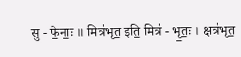सु - फे॒नाः॒ ॥ मित्र॑भृत॒ इति॒ मित्र॑ - भृ॒तः॒ । क्षत्र॑भृत॒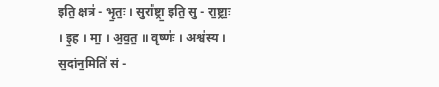इति॒ क्षत्र॑ - भृ॒तः॒ । सुरा᳚ष्ट्रा॒ इति॒ सु - रा॒ष्ट्राः॒ । इ॒ह । मा॒ । अ॒व॒त॒ ॥ वृष्णः॑ । अश्व॑स्य । स॒दांन॒मिति॑ सं -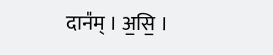दान᳚म् । अ॒सि॒ ।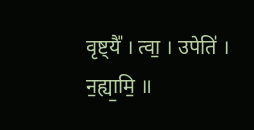वृष्ट्यै᳚ । त्वा॒ । उपेति॑ । न॒ह्या॒मि॒ ॥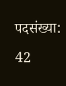पदसंख्या: 42